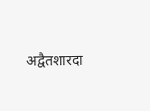अद्वैतशारदा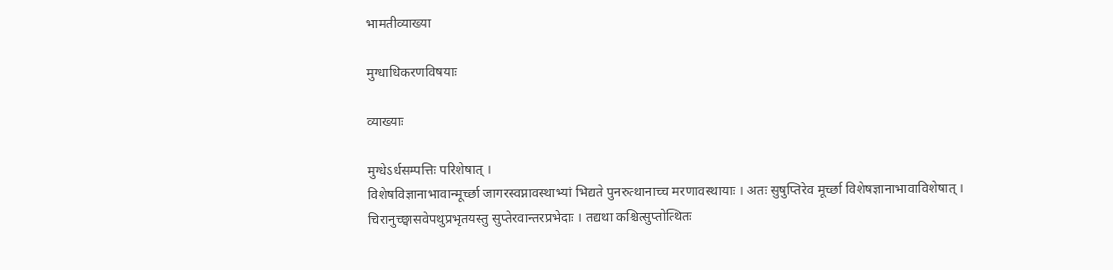भामतीव्याख्या

मुग्धाधिकरणविषयाः

व्याख्याः

मुग्धेऽर्धसम्पत्तिः परिशेषात् ।
विशेषविज्ञानाभावान्मूर्च्छा जागरस्वप्नावस्थाभ्यां भिद्यते पुनरुत्थानाच्च मरणावस्थायाः । अतः सुषुप्तिरेव मूर्च्छा विशेषज्ञानाभावाविशेषात् । चिरानुच्छ्वासवेपथुप्रभृतयस्तु सुप्तेरवान्तरप्रभेदाः । तद्यथा कश्चित्सुप्तोत्थितः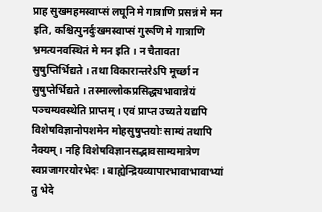प्राह सुखमहमस्वाप्सं लघूनि मे गात्राणि प्रसन्नं मे मन इति, कश्चित्पुनर्दुःखमस्वाप्सं गुरूणि मे गात्राणि भ्रमत्यनवस्थितं मे मन इति । न चैतावता सुषुप्तिर्भिद्यते । तथा विकारान्तरेऽपि मूर्च्छा न सुषुप्तेर्भिद्यते । तस्माल्लोकप्रसिद्ध्यभावान्नेयं पञ्चम्यवस्थेति प्राप्तम् । एवं प्राप्त उच्यते यद्यपि विशेषविज्ञानोपशमेन मोहसुषुप्तयोः साम्यं तथापि नैक्यम् । नहि विशेषविज्ञानसद्भावसाम्यमात्रेण स्वप्नजागरयोरभेदः । बाह्येन्द्रियव्यापारभावाभावाभ्यां तु भेदे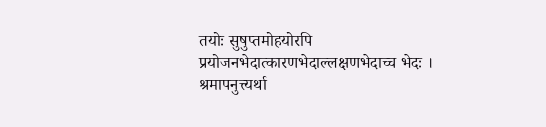तयोः सुषुप्तमोहयोरपि प्रयोजनभेदात्कारणभेदाल्लक्षणभेदाच्च भेदः । श्रमापनुत्त्यर्था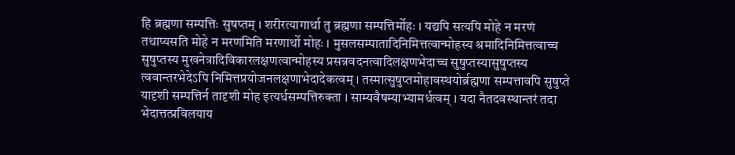हि ब्रह्मणा सम्पत्तिः सुषप्तम् । शरीरत्यागार्था तु ब्रह्मणा सम्पत्तिर्मोहः । यद्यपि सत्यपि मोहे न मरणं तथाप्यसति मोहे न मरणमिति मरणार्थो मोहः । मुसलसम्पातादिनिमित्तत्वान्मोहस्य श्रमादिनिमित्तत्वाच्च सुषुप्तस्य मुखनेत्रादिविकारलक्षणत्वान्मोहस्य प्रसन्नवदनत्वादिलक्षणभेदाच्च सुषुप्तस्यासुषुप्तस्य त्ववान्तरभेदेऽपि निमित्तप्रयोजनलक्षणाभेदादेकत्वम् । तस्मात्सुषुप्तमोहावस्थयोर्ब्रह्मणा सम्पत्तावपि सुषुप्ते यादृशी सम्पत्तिर्न तादृशी मोह इत्यर्धसम्पत्तिरुक्ता । साम्यवैषम्याभ्यामर्धत्वम् । यदा नैतदवस्थान्तरं तदा भेदात्तत्प्रविलयाय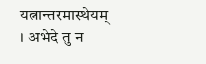यत्नान्तरमास्थेयम् । अभेदे तु न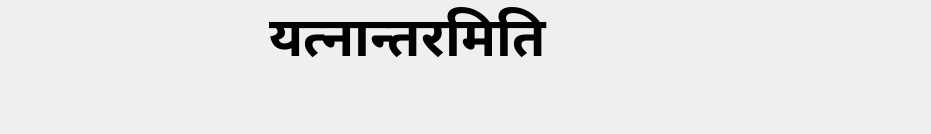यत्नान्तरमिति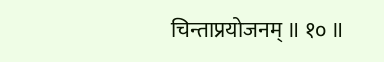चिन्ताप्रयोजनम् ॥ १० ॥